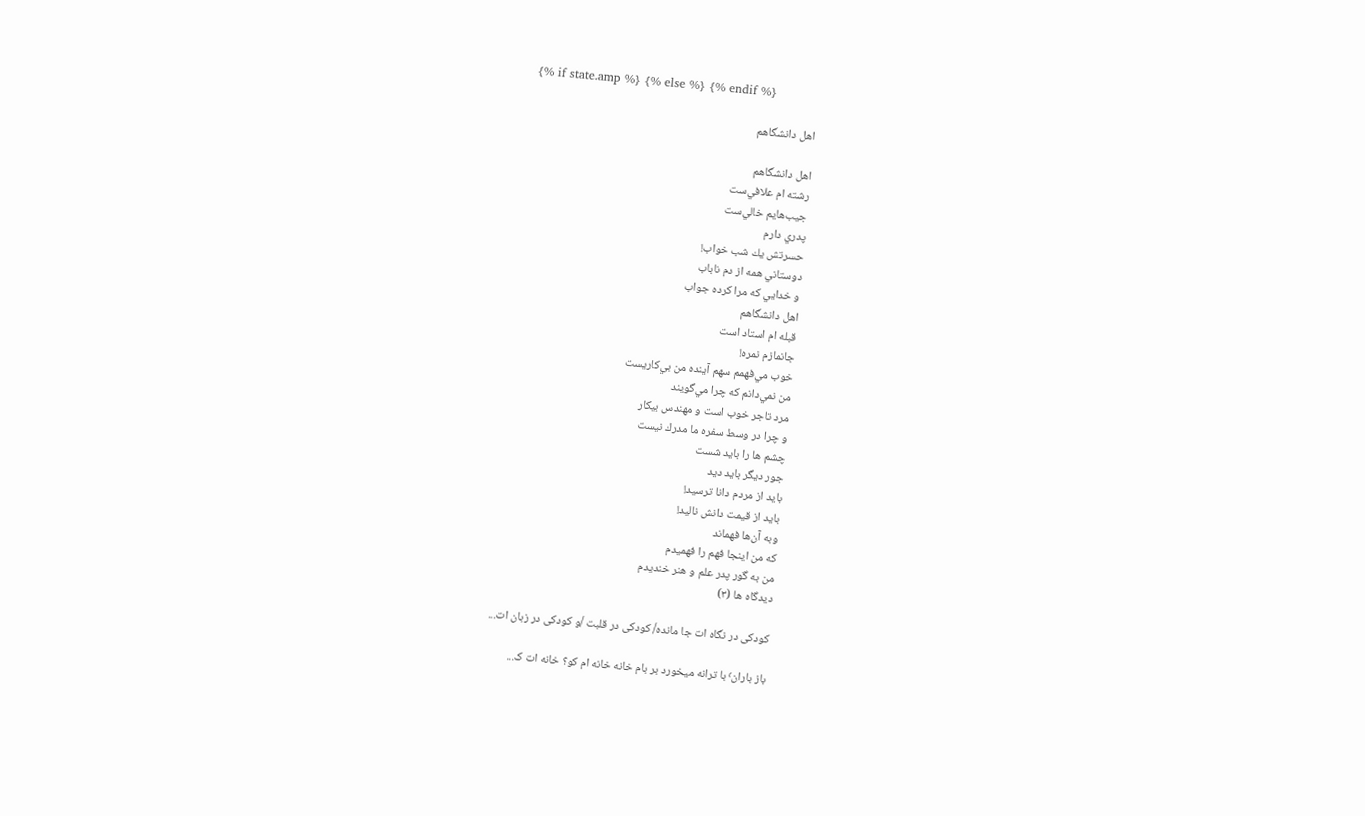{% if state.amp %} {% else %} {% endif %}

اهل دانشگاهم

اهل دانشگاهم
رشته ام علافي‌ست
جيب‌هايم خالي‌ست
پدري دارم
حسرتش يك شب خواب!
دوستاني همه از دم ناباب
و خدايي كه مرا كرده جواب
اهل دانشگاهم
قبله ام استاد است
جانمازم نمره!
خوب مي‌فهمم سهم آينده من بي‌كاريست
من نمي‌دانم كه چرا مي‌گويند
مرد تاجر خوب است و مهندس بيكار
و چرا در وسط سفره ما مدرك نيست
چشم ها را بايد شست
جور ديگر بايد ديد
بايد از مردم دانا ترسيد!
بايد از قيمت دانش ناليد!
وبه آن‌ها فهماند
كه من اينجا فهم را فهميدم
من به گور پدر علم و هنر خنديدم
دیدگاه ها (۳)

کودکی در نگاه ات جا مانده/ کودکی در قلبت /و کودکی در زبان ات...

باز باران٬ با ترانه میخورد بر بام خانه خانه ام کو؟ خانه ات ک...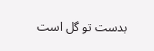بدست تو گل است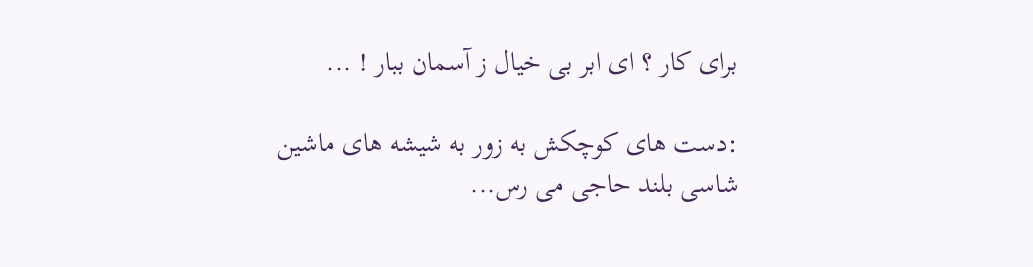برای کار ؟ ای ابر بی خیال ز آسمان ببار ! ...

:دست های کوچکش به زور به شیشه های ماشین شاسی بلند حاجی می رس...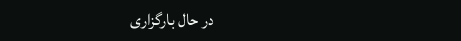در حال بارگزاری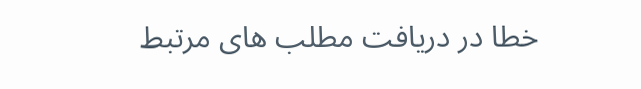خطا در دریافت مطلب های مرتبط